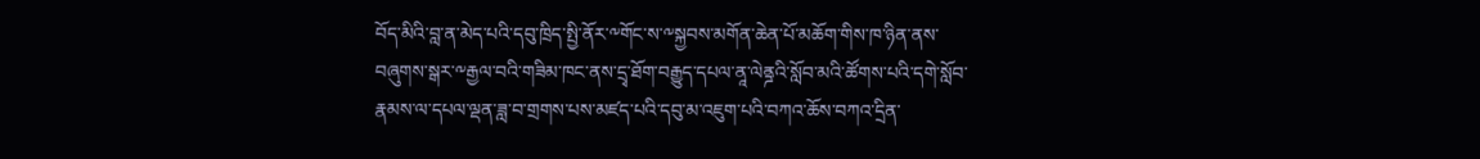བོད་མིའི་བླ་ན་མེད་པའི་དབུ་ཁྲིད་སྤྱི་ནོར་༸གོང་ས་༸སྐྱབས་མགོན་ཆེན་པོ་མཆོག་གིས་ཁ་ཉིན་ནས་བཞུགས་སྒར་༸རྒྱལ་བའི་གཟིམ་ཁང་ནས་དྲྭ་ཐོག་བརྒྱུད་དཔལ་ནཱ་ལེནྜའི་སློབ་མའི་ཚོགས་པའི་དགེ་སློབ་རྣམས་ལ་དཔལ་ལྡན་ཟླ་བ་གྲགས་པས་མཛད་པའི་དབུ་མ་འཇུག་པའི་བཀའ་ཆོས་བཀའ་དྲིན་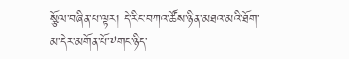སྩོལ་བཞིན་པ་ལྟར། དེ་རིང་བཀའ་ཚོས་ཉིན་མཐའ་མའི་ཐོག་མ་དེར་མགོན་པོ་༸གང་ཉིད་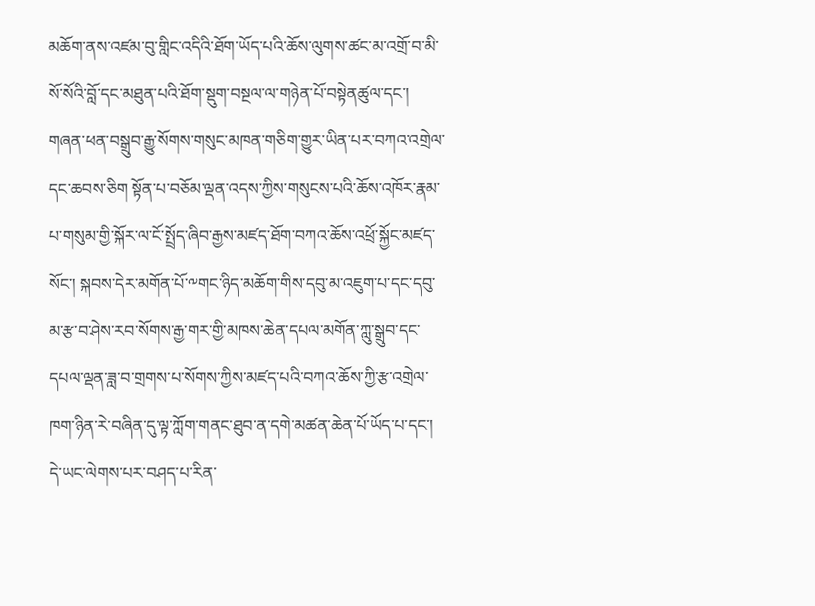མཆོག་ནས་འཛམ་བུ་གླིང་འདིའི་ཐོག་ཡོད་པའི་ཆོས་ལུགས་ཚང་མ་འགྲོ་བ་མི་སོ་སོའི་བློ་དང་མཐུན་པའི་ཐོག་སྡུག་བསྔལ་ལ་གཉེན་པོ་བསྟེནཚུལ་དང་། གཞན་ཕན་བསྒྲུབ་རྒྱུ་སོགས་གསུང་མཁན་གཅིག་གྱུར་ཡིན་པར་བཀའ་འགྲེལ་དང་ཆབས་ཅིག སྟོན་པ་བཅོམ་ལྡན་འདས་ཀྱིས་གསུངས་པའི་ཆོས་འཁོར་རྣམ་པ་གསུམ་གྱི་སྐོར་ལ་ངོ་སྤྲོད་ཞིབ་རྒྱས་མཛད་ཐོག་བཀའ་ཆོས་འཕྲོ་སྐྱོང་མཛད་སོང་། སྐབས་དེར་མགོན་པོ་༸གང་ཉིད་མཆོག་གིས་དབུ་མ་འཇུག་པ་དང་དབུ་མ་རྩ་བ་ཤེས་རབ་སོགས་རྒྱ་གར་གྱི་མཁས་ཆེན་དཔལ་མགོན་ཀླུ་སྒྲུབ་དང་དཔལ་ལྡན་ཟླ་བ་གྲགས་པ་སོགས་ཀྱིས་མཛད་པའི་བཀའ་ཆོས་ཀྱི་རྩ་འགྲེལ་ཁག་ཉིན་རེ་བཞིན་དུ་ལྟ་ཀློག་གནང་ཐུབ་ན་དགེ་མཚན་ཆེན་པོ་ཡོད་པ་དང་། དེ་ཡང་ལེགས་པར་བཤད་པ་རིན་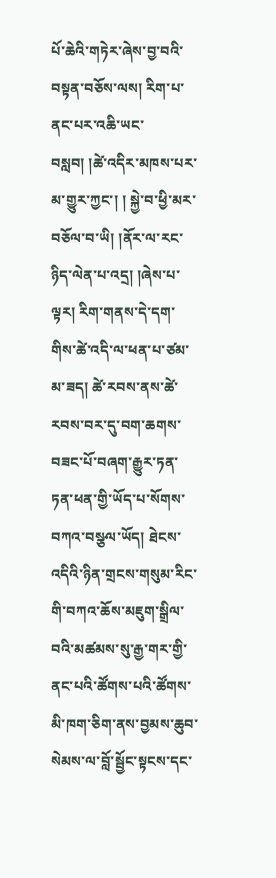པོ་ཆེའི་གཏེར་ཞེས་བྱ་བའི་བསྟན་བཅོས་ལས། རིག་པ་ནང་པར་འཆི་ཡང་བསླབ། །ཚེ་འདིར་མཁས་པར་མ་གྱུར་ཀྱང་། ། སྐྱེ་བ་ཕྱི་མར་བཅོལ་བ་ཡི། །ནོར་ལ་རང་ཉིད་ལེན་པ་འདྲ། །ཞེས་པ་ལྟར། རིག་གནས་དེ་དག་གིས་ཚེ་འདི་ལ་ཕན་པ་ཙམ་མ་ཟད། ཚེ་རབས་ནས་ཚེ་རབས་བར་དུ་བག་ཆགས་བཟང་པོ་བཞག་རྒྱུར་ཏན་ཏན་ཕན་གྱི་ཡོད་པ་སོགས་བཀའ་བསྩལ་ཡོད། ཐེངས་འདིའི་ཉིན་གྲངས་གསུམ་རིང་གི་བཀའ་ཆོས་མཇུག་སྒྲིལ་བའི་མཚམས་སུ་རྒྱ་གར་གྱི་ནང་པའི་ཚོགས་པའི་ཚོགས་མི་ཁག་ཅིག་ནས་བྱམས་ཆུབ་སེམས་ལ་བློ་སྦྱོང་སྟངས་དང་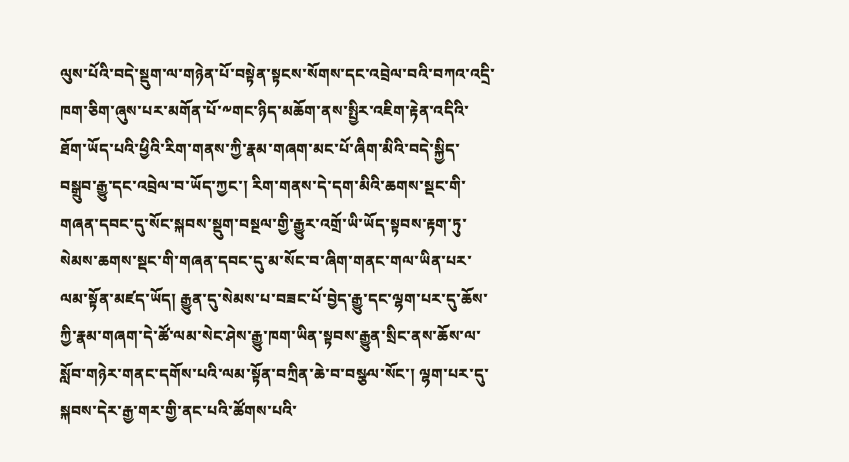ལུས་པོའི་བདེ་སྡུག་ལ་གཉེན་པོ་བསྟེན་སྟངས་སོགས་དང་འབྲེལ་བའི་བཀའ་འདྲི་ཁག་ཅིག་ཞུས་པར་མགོན་པོ་༸གང་ཉིད་མཆོག་ནས་སྤྱིར་འཇིག་རྟེན་འདིའི་ཐོག་ཡོད་པའི་ཕྱིའི་རིག་གནས་ཀྱི་རྣམ་གཞག་མང་པོ་ཞིག་མིའི་བདེ་སྐྱིད་བསྒྲུབ་རྒྱུ་དང་འབྲེལ་བ་ཡོད་ཀྱང་། རིག་གནས་དེ་དག་མིའི་ཆགས་སྡང་གི་གཞན་དབང་དུ་སོང་སྐབས་སྡུག་བསྔལ་གྱི་རྒྱུར་འགྲོ་ཡི་ཡོད་སྟབས་རྟག་ཏུ་སེམས་ཆགས་སྡང་གི་གཞན་དབང་དུ་མ་སོང་བ་ཞིག་གནང་གལ་ཡིན་པར་ལམ་སྟོན་མཛད་ཡོད། རྒྱུན་དུ་སེམས་པ་བཟང་པོ་བྱེད་རྒྱུ་དང་ལྷག་པར་དུ་ཆོས་ཀྱི་རྣམ་གཞག་དེ་ཚོ་ལམ་སེང་ཤེས་རྒྱུ་ཁག་ཡིན་སྟབས་རྒྱུན་སྲིང་ནས་ཆོས་ལ་སློབ་གཉེར་གནང་དགོས་པའི་ལམ་སྟོན་བཀྲིན་ཆེ་བ་བསྩལ་སོང་། ལྷག་པར་དུ་སྐབས་དེར་རྒྱ་གར་གྱི་ནང་པའི་ཚོགས་པའི་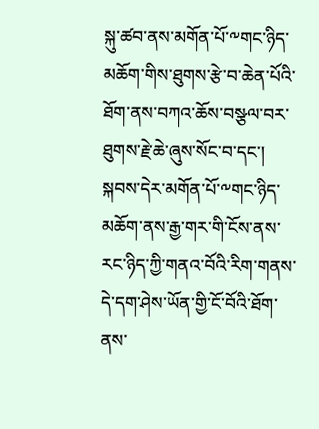སྐུ་ཚབ་ནས་མགོན་པོ་༸གང་ཉིད་མཆོག་གིས་ཐུགས་རྩེ་བ་ཆེན་པོའི་ཐོག་ནས་བཀའ་ཆོས་བསྩལ་བར་ཐུགས་རྗེ་ཆེ་ཞུས་སོང་བ་དང་། སྐབས་དེར་མགོན་པོ་༸གང་ཉིད་མཆོག་ནས་རྒྱ་གར་གི་ངོས་ནས་རང་ཉིད་ཀྱི་གནའ་བོའི་རིག་གནས་དེ་དག་ཤེས་ཡོན་གྱི་ངོ་བོའི་ཐོག་ནས་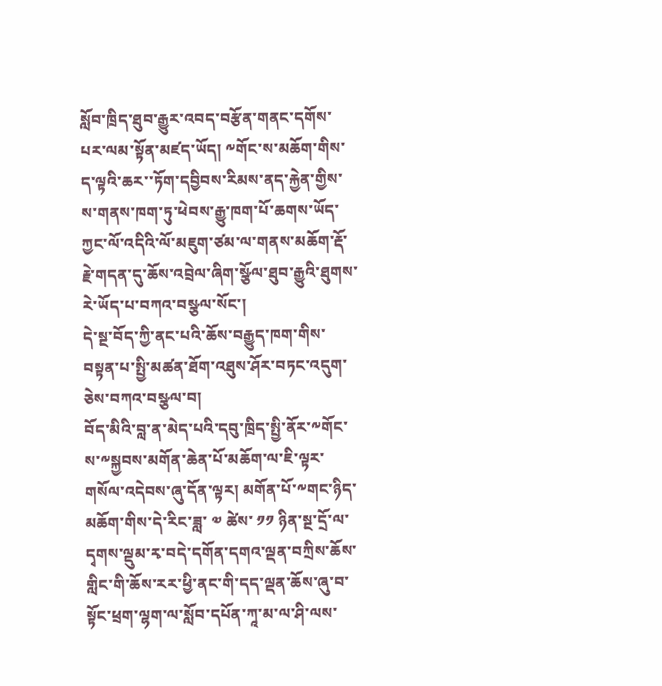སློབ་ཁྲིད་ཐུབ་རྒྱུར་འབད་བརྩོན་གནང་དགོས་པར་ལམ་སྟོན་མཛད་ཡོད། ༸གོང་ས་མཆོག་གིས་ད་ལྟའི་ཆར་་ཏོག་དབྱིབས་རིམས་ནད་རྐྱེན་གྱིས་ས་གནས་ཁག་ཏུ་ཕེབས་རྒྱུ་ཁག་པོ་ཆགས་ཡོད་ཀྱང་ལོ་འདིའི་ལོ་མཇུག་ཙམ་ལ་གནས་མཆོག་རྡོ་རྗེ་གདན་དུ་ཆོས་འབྲེལ་ཞིག་སྩོལ་ཐུབ་རྒྱུའི་ཐུགས་རེ་ཡོད་པ་བཀའ་བསྩལ་སོང་།
དེ་སྔ་བོད་ཀྱི་ནང་པའི་ཆོས་བརྒྱུད་ཁག་གིས་བསྟན་པ་སྤྱི་མཚན་ཐོག་འཐུས་ཤོར་བཏང་འདུག་ཅེས་བཀའ་བསྩལ་བ།
བོད་མིའི་བླ་ན་མེད་པའི་དབུ་ཁྲིད་སྤྱི་ནོར་༸གོང་ས་༸སྐྱབས་མགོན་ཆེན་པོ་མཆོག་ལ་ཇི་ལྟར་གསོལ་འདེབས་ཞུ་དོན་ལྟར། མགོན་པོ་༸གང་ཉིད་མཆོག་གིས་དེ་རིང་ཟླ་ ༧ ཚེས་ ༡༡ ཉིན་སྔ་དྲོ་ལ་དྭགས་ལྡུམ་རྭ་བདེ་དགོན་དགའ་ལྡན་བཀྲིས་ཆོས་གླིང་གི་ཆོས་རར་ཕྱི་ནང་གི་དད་ལྡན་ཆོས་ཞུ་བ་སྟོང་ཕྲག་ལྷག་ལ་སློབ་དཔོན་ཀཱ་མ་ལ་ཤི་ལས་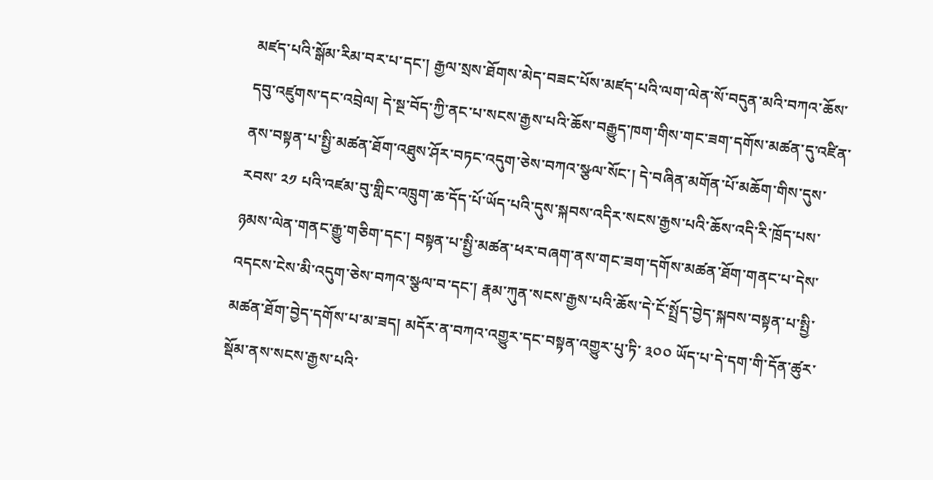མཛད་པའི་སྒོམ་རིམ་བར་པ་དང་། རྒྱལ་སྲས་ཐོགས་མེད་བཟང་པོས་མཛད་པའི་ལག་ལེན་སོ་བདུན་མའི་བཀའ་ཆོས་དབུ་འཛུགས་དང་འབྲེལ། དེ་སྔ་བོད་ཀྱི་ནང་པ་སངས་རྒྱས་པའི་ཆོས་བརྒྱུད་ཁག་གིས་གང་ཟག་དགོས་མཚན་དུ་འཛིན་ནས་བསྟན་པ་སྤྱི་མཚན་ཐོག་འཐུས་ཤོར་བཏང་འདུག་ཅེས་བཀའ་སྩལ་སོང་། དེ་བཞིན་མགོན་པོ་མཆོག་གིས་དུས་རབས་ ༢༡ པའི་འཛམ་བུ་གླིང་འཁྲུག་ཆ་དོད་པོ་ཡོད་པའི་དུས་སྐབས་འདིར་སངས་རྒྱས་པའི་ཆོས་འདི་རི་ཁྲོད་པས་ཉམས་ལེན་གནང་རྒྱུ་གཅིག་དང་། བསྟན་པ་སྤྱི་མཚན་ཕར་བཞག་ནས་གང་ཟག་དགོས་མཚན་ཐོག་གནང་པ་དེས་འདངས་ངེས་མི་འདུག་ཅེས་བཀའ་སྩལ་བ་དང་། རྣམ་ཀུན་སངས་རྒྱས་པའི་ཆོས་དེ་ངོ་སྤྲོད་བྱེད་སྐབས་བསྟན་པ་སྤྱི་མཚན་ཐོག་བྱེད་དགོས་པ་མ་ཟད། མདོར་ན་བཀའ་འགྱུར་དང་བསྟན་འགྱུར་པུ་ཏི་ ༣༠༠ ཡོད་པ་དེ་དག་གི་དོན་ཚུར་སྡོམ་ནས་སངས་རྒྱས་པའི་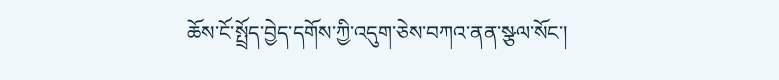ཆོས་ངོ་སྤྲོད་བྱེད་དགོས་ཀྱི་འདུག་ཅེས་བཀའ་ནན་སྩལ་སོང་།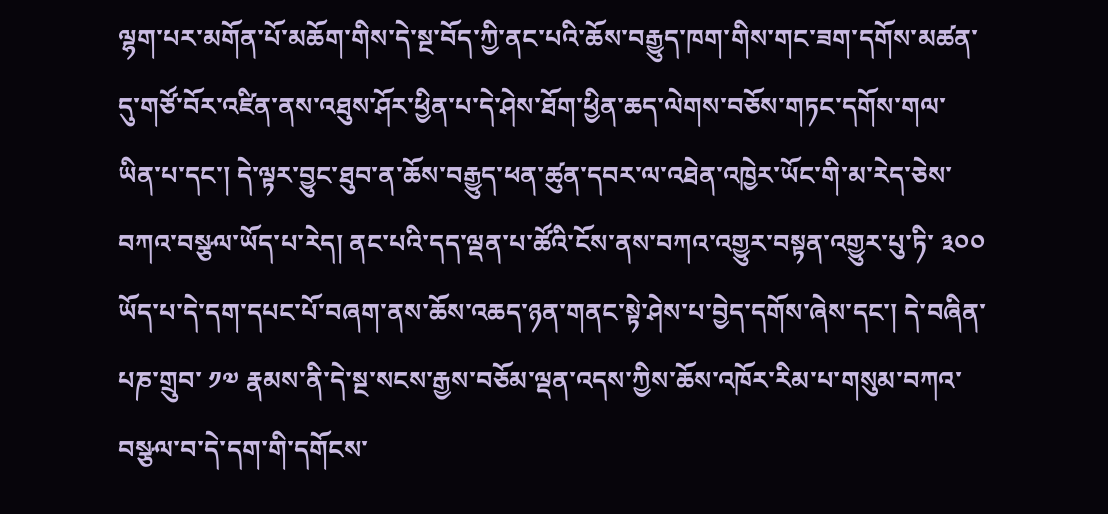ལྷག་པར་མགོན་པོ་མཆོག་གིས་དེ་སྔ་བོད་ཀྱི་ནང་པའི་ཆོས་བརྒྱུད་ཁག་གིས་གང་ཟག་དགོས་མཚན་དུ་གཙོ་བོར་འཛིན་ནས་འཐུས་ཤོར་ཕྱིན་པ་དེ་ཤེས་ཐོག་ཕྱིན་ཆད་ལེགས་བཅོས་གཏང་དགོས་གལ་ཡིན་པ་དང་། དེ་ལྟར་བྱུང་ཐུབ་ན་ཆོས་བརྒྱུད་ཕན་ཚུན་དབར་ལ་འཐེན་འཁྱེར་ཡོང་གི་མ་རེད་ཅེས་བཀའ་བསྩལ་ཡོད་པ་རེད། ནང་པའི་དད་ལྡན་པ་ཚོའི་ངོས་ནས་བཀའ་འགྱུར་བསྟན་འགྱུར་པུ་ཏི་ ༣༠༠ ཡོད་པ་དེ་དག་དཔང་པོ་བཞག་ནས་ཆོས་འཆད་ཉན་གནང་སྟེ་ཤེས་པ་བྱེད་དགོས་ཞེས་དང་། དེ་བཞིན་པཎ་གྲུབ་ ༡༧ རྣམས་ནི་དེ་སྔ་སངས་རྒྱས་བཅོམ་ལྡན་འདས་ཀྱིས་ཆོས་འཁོར་རིམ་པ་གསུམ་བཀའ་བསྩལ་བ་དེ་དག་གི་དགོངས་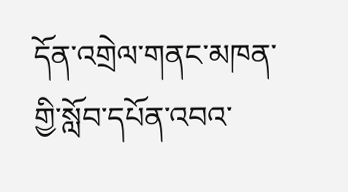དོན་འགྲེལ་གནང་མཁན་གྱི་སློབ་དཔོན་འབའ་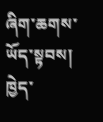ཞིག་ཆགས་ཡོད་སྟབས། ཁྱེད་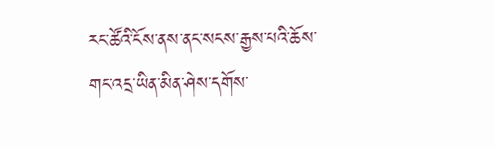རང་ཚོའི་ངོས་ནས་ནང་སངས་རྒྱས་པའི་ཆོས་གང་འདྲ་ཡིན་མིན་ཤེས་དགོས་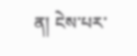ན། ངེས་པར་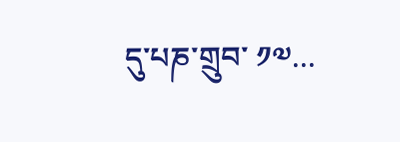དུ་པཎ་གྲུབ་ ༡༧...